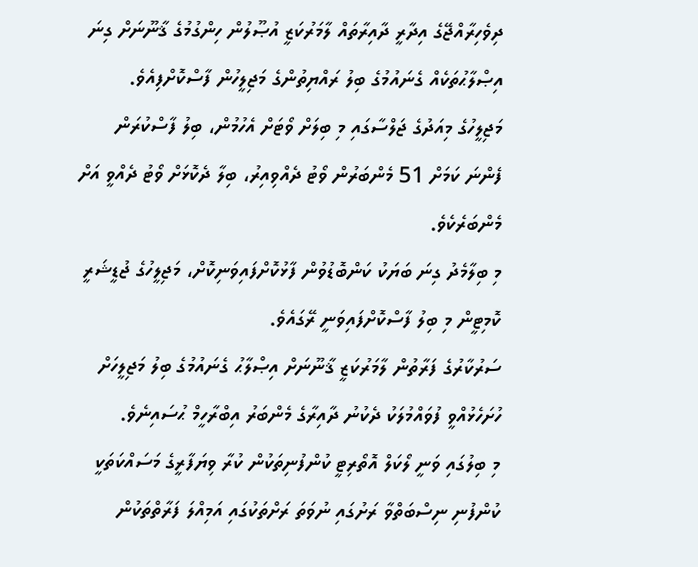ދިވެހިރާއްޖޭގެ އިދާރީ ދާއިރާތައް ލާމަރުކަޒީ އުޞޫލުން ހިންގުމުގެ ޤާނޫނަށް ގިނަ އިޞްލާޙުތަކެއް ގެނައުމުގެ ބިލު ރައްޔިތުންގެ މަޖިލީހުން ފާސްކޮށްފިއެވެ.
މަޖިލީހުގެ މިއަދުގެ ޖަލްސާގައި މި ބިލަށް ވޯޓަށް އެހުމުން، ބިލު ފާސްކުރަން ފެންނަ ކަމަށް 51 މެންބަރުން ވޯޓު ދެއްވިއިރު، ބިލާ ދެކޮޅަށް ވޯޓު ދެއްވީ އަށް މެންބަރެކެވެ.
މި ބިލާމެދު ގިނަ ބަޔަކު ކަންބޮޑުވުން ފާޅުކޮށްފައިވަނިކޮށް، މަޖިލީހުގެ ޖުޑީޝަރީ ކޮމިޓީން މި ބިލު ފާސްކޮށްފައިވަނީ ރޭގައެވެ.
ސަރުކާރުގެ ފަރާތުން ލާމަރުކަޒީ ޤާނޫނަށް އިޞްލާޙު ގެނައުމުގެ ބިލު މަޖިލީހަށް ހުށަހެޅުއްވީ ފުވައްމުލަކު ދެކުނު ދާއިރާގެ މެންބަރު އިބްރާހީމް ޙުސައިނެވެ.
މި ބިލުގައި ވަނީ ލޯކަލް އޮތޯރިޓީ ކުންފުނިތަކުން ކުރާ ވިޔަފާރީގެ މަސައްކަތަކީ ކުންފުނި ނިސްބަތްވާ ރަށުގައި ނުވަތަ ރަށްތަކުގައި އަމިއްލަ ފަރާތްތަކުން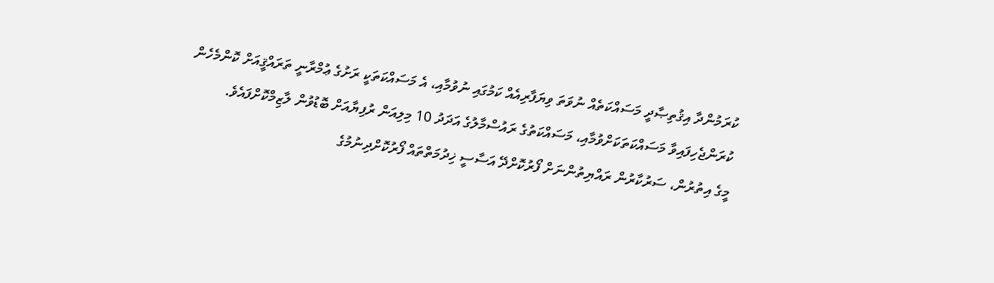ކުރަމުންދާ އިޤުތިޞާދީ މަސައްކަތެއް ނުވަތަ ވިޔަފާރިއެއް ކަމުގައި ނުވުމާއި، އެ މަސައްކަތަކީ ރަށުގެ ޢުމްރާނީ ތަރައްޤީއަށް ކޮންމެހެން ކުރަންޖެހިފައިވާ މަސައްކަތަކަށްވުމާއި، މަސައްކަތުގެ ރައުސްމާލުގެ އަދަދު 10 މިލިއަން ރުފިޔާއަށް ބޮޑުވުން ލާޒިމްކޮށްފައެވެ.
މީގެ އިތުރުން، ސަރުކާރުން ރައްޔިތުންނަށް ފޯރުކޮށްދޭ އަސާސީ ޚިދުމަތްތައް ފޯރުކޮށްދިނުމުގެ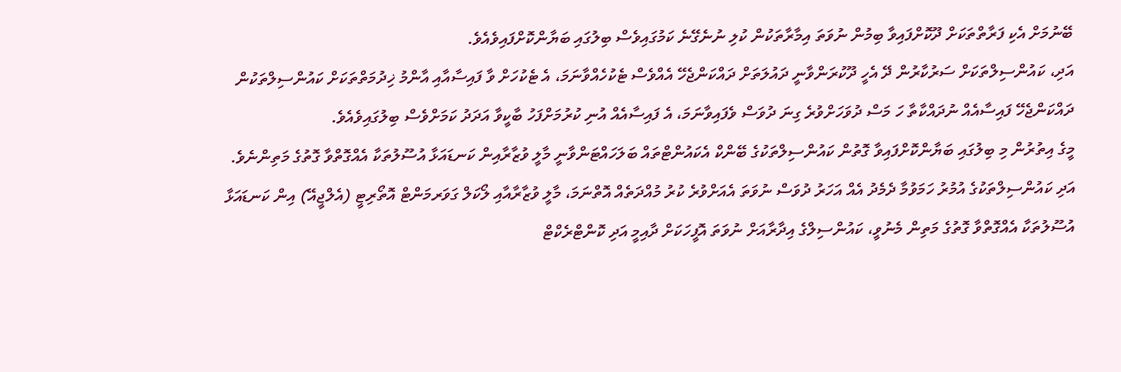ބޭނުމަށް އެކި ފަރާތްތަކަށް ދޫކޮށްފައިވާ ބިމުން ނުވަތަ އިމާރާތަކުން ކުލި ނުނެގޭނެ ކަމުގައިވެސް ބިލުގައި ބަޔާންކޮށްފައިވެއެވެ.
އަދި، ކައުންސިލްތަކަށް ސަރުކާރުން ދޭ އެހީ ދޫކުރަންވާނީ ދައުލަތަށް ދައްކަންޖެހޭ އެއްވެސް ޓެކުހެއްވާނަމަ، އެ ޓެކުހަށް ވާ ފައިސާއާއި އާންމު ޚިދުމަތްތަކަށް ކައުންސިލްތަކުން ދައްކަންޖެހޭ ފައިސާއެއް ނުދައްކާތާ ހަ މަސް ދުވަހަށްވުރެ ގިނަ ދުވަސް ވެފައިވާނަމަ، އެ ފައިސާއެއް އުނި ކުރުމަށްފަހު ބާކީވާ އަދަދު ކަމަށްވެސް ބިލުގައިވެއެވެ.
މީގެ އިތުރުން މި ބިލުގައި ބަޔާންކޮށްފައިވާ ގޮތުން ކައުންސިލްތަކުގެ ބޭންކް އެކައުންޓްތައް ބަލަހައްޓަންވާނީ މާލީ ވުޒާރާއިން ކަނޑައަޅާ އުސޫލުތަކާ އެއްގޮތްވާ ގޮތުގެ މަތިންނެވެ.
އަދި ކައުންސިލްތަކުގެ އުމުރު ހަމަވުމާ ދެމެދު އެއް އަހަރު ދުވަސް ނުވަތަ އެއަށްވުރެ ކުރު މުއްދަތެއް އޮތްނަމަ، މާލީ ވުޒާރާއާއި ލޯކަލް ގަވަރމަންޓް އޮތޯރިޓީ (އެލްޖީއޭ) އިން ކަނޑައަޅާ އުސޫލުތަކާ އެއްގޮތްވާ ގޮތުގެ މަތިން މެނުވީ، ކައުންސިލްގެ އިދާރާއަށް ނުވަތަ އޮފީހަކަށް ދާއިމީ އަދި ކޮންޓްރެކްޓް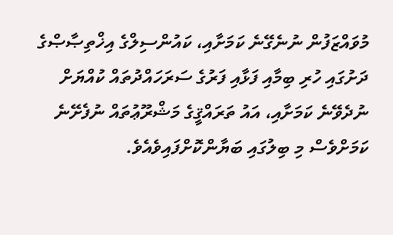މުވައްޒަފުން ނުނެގޭނެ ކަމަށާއި، ކައުންސިލްގެ އިޚްތިޞާޞްގެ ދަށުގައި ހުރި ބިމާއި ފަޅާއި ފަރުގެ ސަރަހައްދުތައް ކުއްޔަށް ނުދެވޭނެ ކަމަށާއި، އައު ތަރައްޤީގެ މަޝްރޫޢުތައް ނުފެށޭނެ ކަމަށްވެސް މި ބިލުގައި ބަޔާންކޮށްފައިވެއެވެ.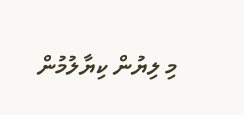މި ލިޔުން ކިޔާލުމުން